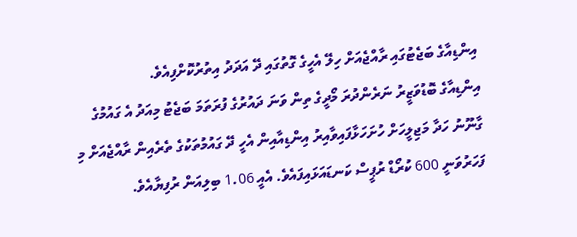އިންޑިއާގެ ބަޖެޓުގައި ރާއްޖެއަށް ހިލޭ އެހީގެ ގޮތުގައި ދޭ އަދަދު އިތުރުކޮށްފިއެވެ.
އިންޑިއާގެ ބޮޑުވަޒީރު ނަރެންދުރަ މޯދީގެ ތިން ވަނަ ދައުރުގެ ފުރަތަމަ ބަޖެޓު މިއަދު އެ ގައުމުގެ ގާނޫނު ހަދާ މަޖިލީހަށް ހުށަހަޅާފައިވާއިރު އިންޑިއާއިން އެހީ ދޭ ގައުމުތަކުގެ ތެރެއިން ރާއްޖެއަށް މި ފަހަރުވަނީ 600 ކުރޯޑް ރުޕީސް ކަނޑައަޅައިފައެވެ. އެއީ 1.06 ބިލިއަން ރުފިޔާއެވެ.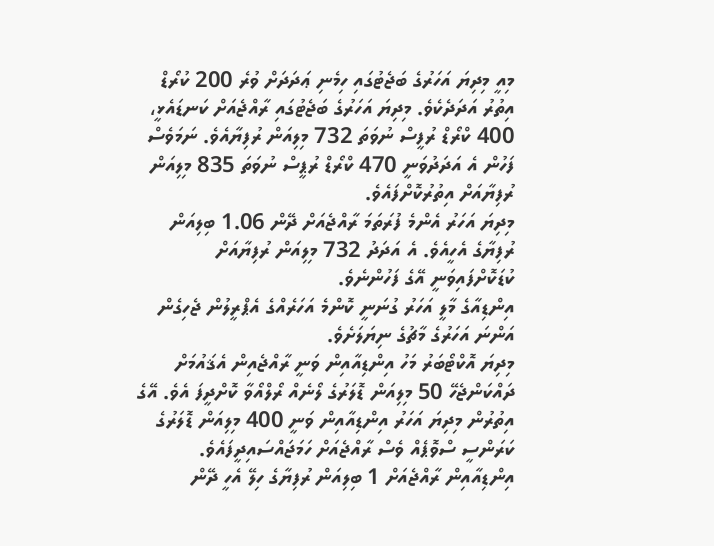މިއީ މިދިޔަ އަހަރުގެ ބަޖެޓުގައި ހިމެނި ޢަދަދަށް ވުރެ 200 ކުރޯޑް އިތުރު އަދަދެކެވެ. މިދިޔަ އަހަރުގެ ބަޖެޓުގައި ރާއްޖެއަށް ކަނޑައެޅީ، 400 ކްރޯޑް ރުފީސް ނުވަތަ 732 މިލިއަން ރުފިޔާއެވެ. ނަމަވެސް ފަހުން އެ އަދަދުވަނީ 470 ކްރޯޑް ރުޕީސް ނުވަތަ 835 މިލިއަން ރުފިޔާއަށް އިތުރުކޮށްފައެވެ.
މިދިޔަ އަހަރު އެންމެ ފުރަތަމަ ރާއްޖެއަށް ދޭން 1.06 ބިލިއަން ރުފިޔާގެ އެހީއެވެ. އެ އަދަދު 732 މިލިއަން ރުފިޔާއަށް ކުޑަކޮށްފައިވަނީ އޭގެ ފަހުންނެވެ.
އިންޑިއާގެ މާލީ އަހަރު ގުނަނީ ކޮންމެ އަހަރެއްގެ އެޕްރީލުން ޖެހިގެން އަންނަ އަހަރުގެ މާޗުގެ ނިޔަލަށެވެ.
މިދިޔަ އޮކްޓޯބަރު މަހު އިންޑިއާއިން ވަނީ ރާއްޖެއިން އެޤައުމަށް ދައްކަންޖެހޭ 50 މިލިއަން ޑޮލަރުގެ ލޯނެއް ރޯލްއޯވާ ކޮށްދީފަ އެވެ. އޭގެ އިތުރުން މިދިޔަ އަހަރު އިންޑިއާއިން ވަނީ 400 މިލިއަން ޑޮލަރުގެ ކަރަންސީ ސްވޮޕެއް ވެސް ރާއްޖެއަށް ހަމަޖައްސައިދީފައެވެ.
އިންޑިއާއިން ރާއްޖެއަށް 1 ބިލިއަން ރުފިޔާގެ ހިލޭ އެހީ ދޭން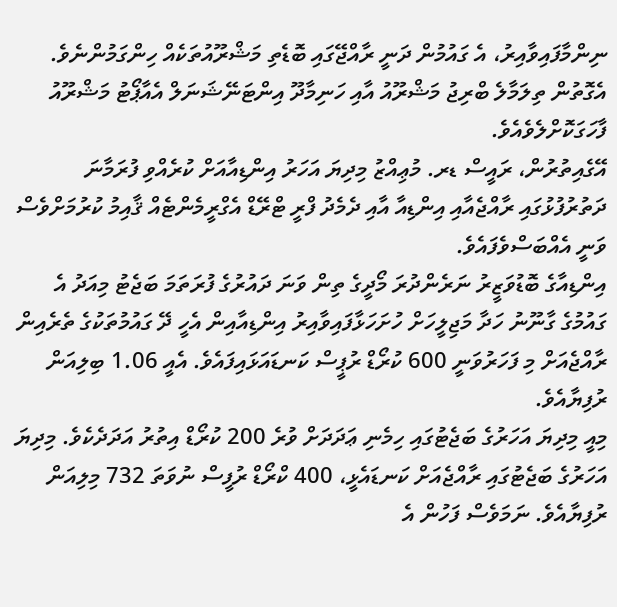ނިންމާފައިވާއިރު، އެ ގައުމުން ދަނީ ރާއްޖޭގައި ބޮޑެތި މަޝްރޫއުތަކެއް ހިންގަމުންނެވެ. އެގޮތުން ތިލަމާލެ ބްރިޖު މަޝްރޫއު އާއި ހަނިމާދޫ އިންޓަނޭޝަނަލް އެއާޕޯޓު މަޝްރޫއު ފާހަގަކޮށްލެވެއެވެ.
އޭގެއިތުރުން، ރައީސް ޑރ. މުޢިއްޒު މިދިޔަ އަހަރު އިންޑިއާއަށް ކުރެއްވި ފުރަމާނަ ދަތުރުފުޅުގައި ރާއްޖެއާއި އިންޑިއާ އާއި ދެމެދު ފްރީ ޓްރޭޑް އެގްރީމެންޓެއް ޤާއިމު ކުރުމަށްވެސް ވަނީ އެއްބަސްވެފައެވެ.
އިންޑިއާގެ ބޮޑުވަޒީރު ނަރެންދުރަ މޯދީގެ ތިން ވަނަ ދައުރުގެ ފުރަތަމަ ބަޖެޓު މިއަދު އެ ގައުމުގެ ގާނޫނު ހަދާ މަޖިލީހަށް ހުށަހަޅާފައިވާއިރު އިންޑިއާއިން އެހީ ދޭ ގައުމުތަކުގެ ތެރެއިން ރާއްޖެއަށް މި ފަހަރުވަނީ 600 ކުރޯޑް ރުޕީސް ކަނޑައަޅައިފައެވެ. އެއީ 1.06 ބިލިއަން ރުފިޔާއެވެ.
މިއީ މިދިޔަ އަހަރުގެ ބަޖެޓުގައި ހިމެނި ޢަދަދަށް ވުރެ 200 ކުރޯޑް އިތުރު އަދަދެކެވެ. މިދިޔަ އަހަރުގެ ބަޖެޓުގައި ރާއްޖެއަށް ކަނޑައެޅީ، 400 ކްރޯޑް ރުފީސް ނުވަތަ 732 މިލިއަން ރުފިޔާއެވެ. ނަމަވެސް ފަހުން އެ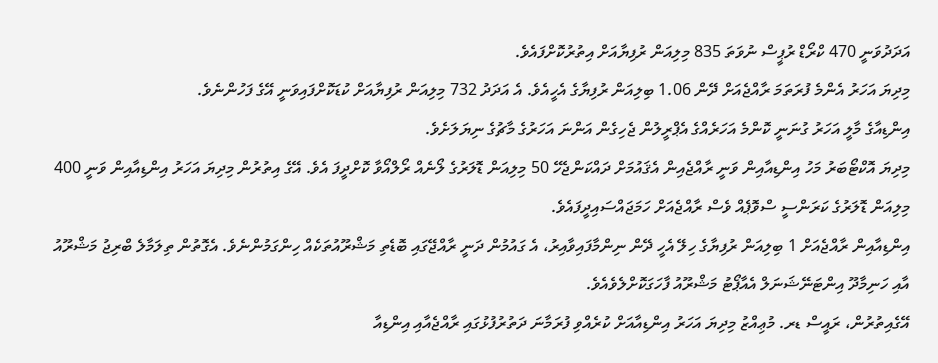އަދަދުވަނީ 470 ކްރޯޑް ރުޕީސް ނުވަތަ 835 މިލިއަން ރުފިޔާއަށް އިތުރުކޮށްފައެވެ.
މިދިޔަ އަހަރު އެންމެ ފުރަތަމަ ރާއްޖެއަށް ދޭން 1.06 ބިލިއަން ރުފިޔާގެ އެހީއެވެ. އެ އަދަދު 732 މިލިއަން ރުފިޔާއަށް ކުޑަކޮށްފައިވަނީ އޭގެ ފަހުންނެވެ.
އިންޑިއާގެ މާލީ އަހަރު ގުނަނީ ކޮންމެ އަހަރެއްގެ އެޕްރީލުން ޖެހިގެން އަންނަ އަހަރުގެ މާޗުގެ ނިޔަލަށެވެ.
މިދިޔަ އޮކްޓޯބަރު މަހު އިންޑިއާއިން ވަނީ ރާއްޖެއިން އެޤައުމަށް ދައްކަންޖެހޭ 50 މިލިއަން ޑޮލަރުގެ ލޯނެއް ރޯލްއޯވާ ކޮށްދީފަ އެވެ. އޭގެ އިތުރުން މިދިޔަ އަހަރު އިންޑިއާއިން ވަނީ 400 މިލިއަން ޑޮލަރުގެ ކަރަންސީ ސްވޮޕެއް ވެސް ރާއްޖެއަށް ހަމަޖައްސައިދީފައެވެ.
އިންޑިއާއިން ރާއްޖެއަށް 1 ބިލިއަން ރުފިޔާގެ ހިލޭ އެހީ ދޭން ނިންމާފައިވާއިރު، އެ ގައުމުން ދަނީ ރާއްޖޭގައި ބޮޑެތި މަޝްރޫއުތަކެއް ހިންގަމުންނެވެ. އެގޮތުން ތިލަމާލެ ބްރިޖު މަޝްރޫއު އާއި ހަނިމާދޫ އިންޓަނޭޝަނަލް އެއާޕޯޓު މަޝްރޫއު ފާހަގަކޮށްލެވެއެވެ.
އޭގެއިތުރުން، ރައީސް ޑރ. މުޢިއްޒު މިދިޔަ އަހަރު އިންޑިއާއަށް ކުރެއްވި ފުރަމާނަ ދަތުރުފުޅުގައި ރާއްޖެއާއި އިންޑިއާ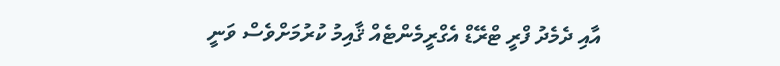އާއި ދެމެދު ފްރީ ޓްރޭޑް އެގްރީމެންޓެއް ޤާއިމު ކުރުމަށްވެސް ވަނީ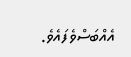އެއްބަސްވެފައެވެ.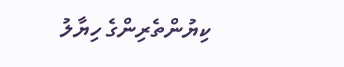ކިޔުންތެރިންގެ ހިޔާލު